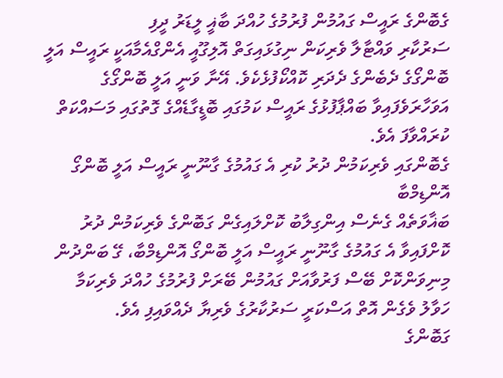ގެބޮންގެ ރައީސް ގައުމުން ފުރުމުގެ ހުއްދަ ބާޣީ ލީޑަރު ދީފި
ސަރުކާރި ވައްޓާލާ ވެރިކަން ނިގުޅައިގަތް އޮލިގޫއީ އެންގްއެމާއަކީ ރައީސް އަލީ ބޮންގޯގެ ދެބެންގެ ދެދަރި ކޮއްކޯފުޅެކެވެ. އޭނާ ވަނީ އަލީ ބޮންގޯގެ އަވަހާރަވެފައިވާ ބައްޕާފުޅުގެ ރައީސް ކަމުގައި ބޮޑީގާޑެއްގެ ގޮތުގައި މަސައްކަތް ކުރައްވާފަ އެވެ.
ގެބޮންގައި ވެރިކަމުން ދުރު ކުރި އެ ގައުމުގެ ގާނޫނީ ރައީސް އަލީ ބޮންގޯ އޮންޑިމްބާ
ބަޣާވަތެއް ގެނެސް އިންގިލާބު ކޮށްލައިގެން ގަބޮންގެ ވެރިކަމުން ދުރު ކޮށްފައިވާ އެ ގައުމުގެ ގާނޫނީ ރައީސް އަލީ ބޮންގޯ އޮންޑިމްބާ، ގޭ ބަންދުން މިނިވަންކޮށް ބޭސް ފަރުވާއަށް ގައުމުން ބޭރަށް ފުރުމުގެ ހުއްދަ ވެރިކަމާ ހަވާލު ވެގެން އޮތް އަސްކަރީ ސަރުކާރުގެ ވެރިޔާ ދެއްވައިފި އެވެ.
ގަބޮންގެ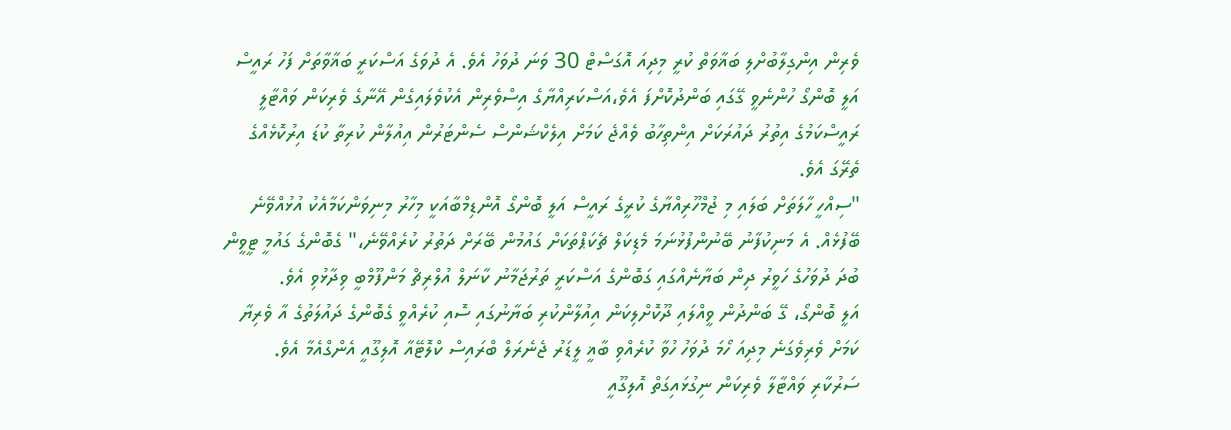ވެރިން އިންގިލާބުށްލި ބަޣާވަތް ކުރީ މިދިއަ އޮގަސްޓް 30 ވަނަ ދުވަހު އެވެ. އެ ދުވަގެ އަސްކަރީ ބަޣާވާތަށް ފަހު ރައީސް އަލީ ބޮންގޯ ހުންނެވީ ގޭގައި ބަންދުކޮށްފަ އެވެ،އަސްކަރިއްޔާގެ އިސްވެރިން އެކުވެލައިގެން އޭނާގެ ވެރިކަން ވައްޓާލީ ރައީސްކަމުގެ އިތުރު ދައުރަކަށް އިންތިހާބު ވެއްޖެ ކަމަށް އިލެކްޝަންސް ސެންޓަރުން އިއުލާން ކުރިތާ ކުޑަ އިރުކޮޅެއްގެ ތެރޭގަ އެވެ.
"ސިއްހީ ހާލަތަށް ބަލައި މި ޖުމްހޫރިއްޔާގެ ކުރީގެ ރައީސް އަލީ ބޮންގޯ އޮންޑިމްބާއަކީ މިހާރު މިނިވަންކަމާއެކު އުޅުއްވޭނެ ބޭފުޅެއް. އެ މަނިކުފާނު ބޭނުންފުޅުނަމަ މެޑިކަލް ޗެކަޕްތަކަށް ގައުމުން ބޭރަށް ދަތުރު ކުރެއްވޭނެ،" ގެބޮންގެ ގައުމީ ޓީވީން ބުދަ ދުވަހުގެ ހަވީރު ދިން ބަޔާނެއްގައި ގަބޮންގެ އަސްކަރީ ތަރުޖަމާނު ކާނަލް އުލްރިޗް މަންފޫމްބީ ވިދާޅުވި އެވެ.
އަލީ ބޮންގޯ، ގޭ ބަންދުން ވީއްލައި ދޫކޮށްލިކަން އިއުލާންކުރި ބަޔާނުގައި ސޮއި ކުރެއްވީ ގެބޮންގެ ދައުލަތުގެ އާ ވެރިޔާ ކަމަށް ވެރިވެގަނެ މިދިއަ ހޯމަ ދުވަހު ހުވާ ކުރެއްވި ބާޣީ ލީޑަރު ޖެނެރަލް ބްރައިސް ކްލޮޓޭއާ އޮލިގޫއީ އެންގްއެމާ އެވެ.
ސަރުކާރި ވައްޓާލާ ވެރިކަން ނިގުޅައިގަތް އޮލިގޫއީ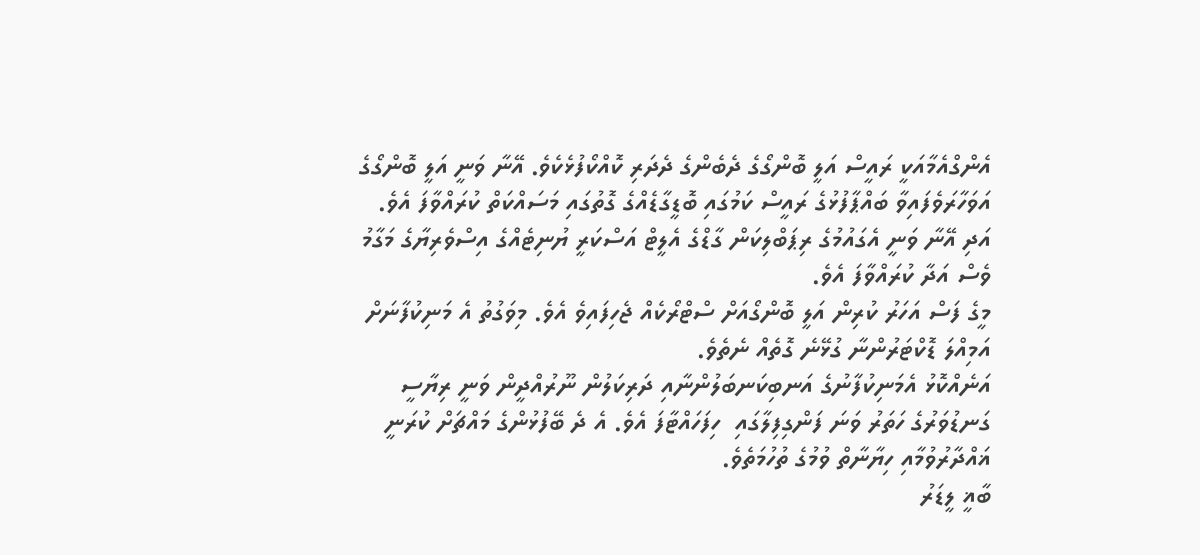އެންގްއެމާއަކީ ރައީސް އަލީ ބޮންގޯގެ ދެބެންގެ ދެދަރި ކޮއްކޯފުޅެކެވެ. އޭނާ ވަނީ އަލީ ބޮންގޯގެ އަވަހާރަވެފައިވާ ބައްޕާފުޅުގެ ރައީސް ކަމުގައި ބޮޑީގާޑެއްގެ ގޮތުގައި މަސައްކަތް ކުރައްވާފަ އެވެ. އަދި އޭނާ ވަނީ އެގައުމުގެ ރިޕަބްލިކަން ގާޑްގެ އެލީޓް އަސްކަރީ ޔުނިޓެއްގެ އިސްވެރިޔާގެ މަގާމު ވެސް އަދާ ކުރައްވާފަ އެވެ.
މީގެ ފަސް އަހަރު ކުރިން އަލީ ބޮންގޯއަށް ސްޓްރޯކެއް ޖެހިފައިވެ އެވެ. މިވަގުތު އެ މަނިކުފާނަށް އަމިއްލަ ޑޮކްޓަރުންނާ ގުޅޭނެ ގޮތެއް ނެތެވެ.
އަނެއްކޮޅު އެމަނިކުފާނުގެ އަނބިކަނބަލުންނާއި ދަރިކަލުން ނޫރުއްދީން ވަނީ ރިޔާސީ ގަނޑުވަރުގެ ހަތަރު ވަނަ ފަންގިފިލާގައި  ހިފަހައްޓާފަ އެވެ. އެ ދެ ބޭފުޅުންގެ މައްޗަށް ކުރަނީ ޣައްދާރުވުމާއި ހިޔާނާތް ވުމުގެ ތުހުމަތެވެ.
ބާޣީ ލީޑަރު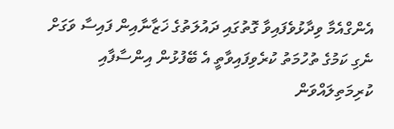އެންގްއެމާ ވިދާޅުވެފައިވާ ގޮތުގައި ދައުލަތުގެ ޚަޒާނާއިން ފައިސާ ވަގަށް ނެގި ކަމުގެ ތުހުމަތު ކުރެވިފައިވާތީ އެ ބޭފުޅުން އިންސާފާއި ކުރިމަތިލައްވަން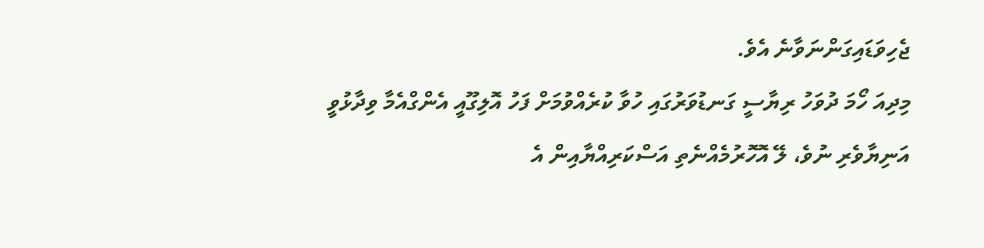ޖެހިވަޑައިގަންނަވާނެ އެވެ.
މިދިއަ ހޯމަ ދުވަހު ރިޔާސީ ގަނޑުވަރުގައި ހުވާ ކުރެއްވުމަށް ފަހު އޮލިގޫއީ އެންގްއެމާ ވިދާޅުވީ އަނިޔާވެރި ނުވެ، ލޭ އޮހޮރުމެއްނެތި އަސްކަރިއްޔާއިން އެ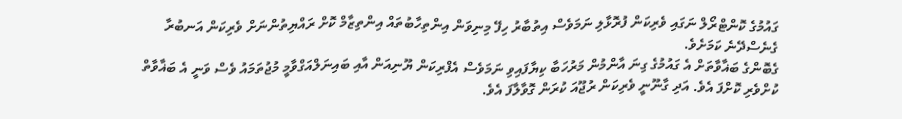ގައުމުގެ ކޮންޓްރޯލް ނަގައި ވެރިކަން ފުރޮޅާލި ނަމަވެސް އިތުބާރު ހިފޭ މިނިވަން އިންތިހާބުތައް އިންތިޒާމް ކޮށް ރައްޔިތުންނަށް ވެރިކަން އަނބުރާ ގެނެސްދޭނެ ކަމަށެވެ.
ގެބޮންގެ ބަޣާވާތަށް އެ ގައުމުގެ ގިނަ އާންމުން މަރުހަބާ ކިޔާފައިވި ނަމަވެސް އެފްރިކަން ޔޫނިއަން އާއި ބައިނަލްއަގްވާމީ މުޖުތަމައު ވެސް ވަނީ އެ ބަޣާވާތް ކުށްވެރި ކޮށްފަ އެވެ. އަދި ގާނޫނީ ވެރިކަން ރުޖޫއަ ކުރަން ގޮވާލާފަ އެވެ.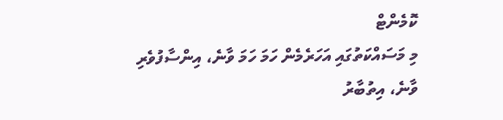ކޮމެންޓް
މި މަސައްކަތުގައި އަހަރެމެން ހަމަ ހަމަ ވާނެ، އިންސާފުވެރި ވާނެ، އިތުބާރު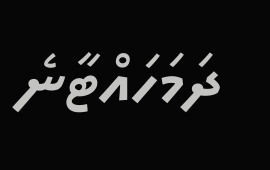ދަމަހައްޓާނެ